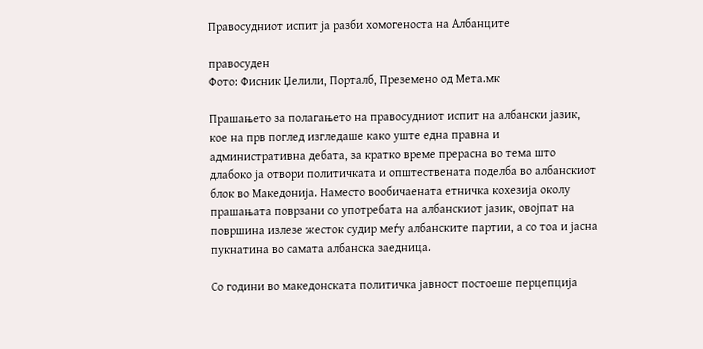Правосудниот испит ја разби хомогеноста на Албанците

правосуден
Фото: Фисник Џелили, Порталб, Преземено од Мета.мк

Прашањето за полагањето на правосудниот испит на албански јазик, кое на прв поглед изгледаше како уште една правна и административна дебата, за кратко време прерасна во тема што длабоко ја отвори политичката и општествената поделба во албанскиот блок во Македонија. Наместо вообичаената етничка кохезија околу прашањата поврзани со употребата на албанскиот јазик, овојпат на површина излезе жесток судир меѓу албанските партии, а со тоа и јасна пукнатина во самата албанска заедница.

Со години во македонската политичка јавност постоеше перцепција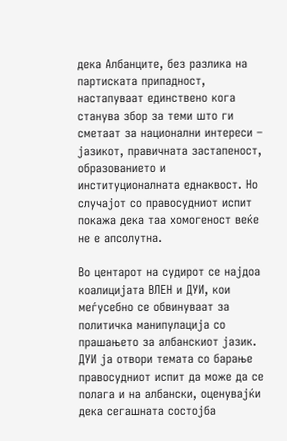дека Албанците, без разлика на партиската припадност, настапуваат единствено кога станува збор за теми што ги сметаат за национални интереси – јазикот, правичната застапеност, образованието и институционалната еднаквост. Но случајот со правосудниот испит покажа дека таа хомогеност веќе не е апсолутна.

Во центарот на судирот се најдоа коалицијата ВЛЕН и ДУИ, кои меѓусебно се обвинуваат за политичка манипулација со прашањето за албанскиот јазик. ДУИ ја отвори темата со барање правосудниот испит да може да се полага и на албански, оценувајќи дека сегашната состојба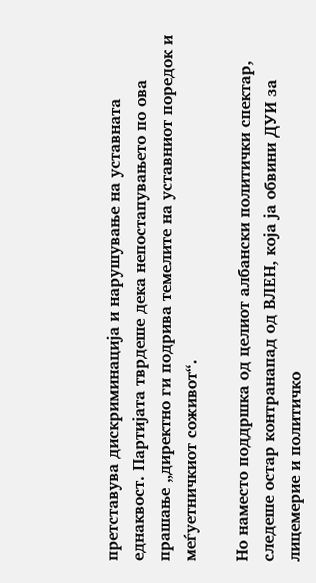претставува дискриминација и нарушување на уставната еднаквост. Партијата тврдеше дека непостапувањето по ова прашање „директно ги подрива темелите на уставниот поредок и меѓуетничкиот соживот“.

Но наместо поддршка од целиот албански политички спектар, следеше остар контранапад од ВЛЕН, која ја обвини ДУИ за лицемерие и политичко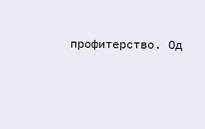профитерство. Од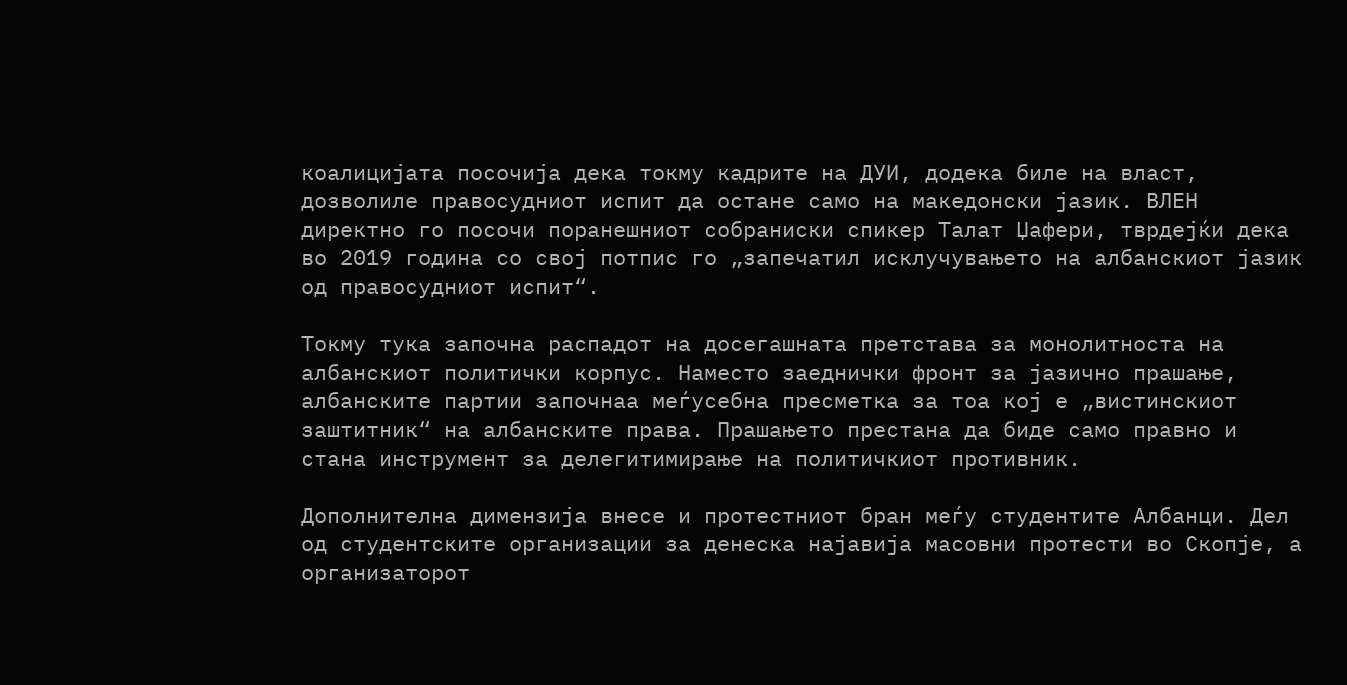коалицијата посочија дека токму кадрите на ДУИ, додека биле на власт, дозволиле правосудниот испит да остане само на македонски јазик. ВЛЕН директно го посочи поранешниот собраниски спикер Талат Џафери, тврдејќи дека во 2019 година со свој потпис го „запечатил исклучувањето на албанскиот јазик од правосудниот испит“.

Токму тука започна распадот на досегашната претстава за монолитноста на албанскиот политички корпус. Наместо заеднички фронт за јазично прашање, албанските партии започнаа меѓусебна пресметка за тоа кој е „вистинскиот заштитник“ на албанските права. Прашањето престана да биде само правно и стана инструмент за делегитимирање на политичкиот противник.

Дополнителна димензија внесе и протестниот бран меѓу студентите Албанци. Дел од студентските организации за денеска најавија масовни протести во Скопје, а организаторот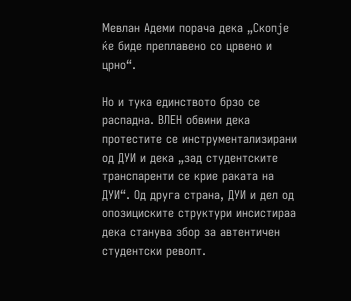Мевлан Адеми порача дека „Скопје ќе биде преплавено со црвено и црно“.

Но и тука единството брзо се распадна. ВЛЕН обвини дека протестите се инструментализирани од ДУИ и дека „зад студентските транспаренти се крие раката на ДУИ“. Од друга страна, ДУИ и дел од опозициските структури инсистираа дека станува збор за автентичен студентски револт.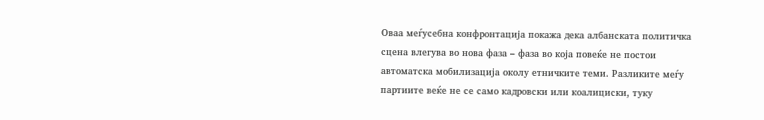Оваа меѓусебна конфронтација покажа дека албанската политичка сцена влегува во нова фаза – фаза во која повеќе не постои автоматска мобилизација околу етничките теми. Разликите меѓу партиите веќе не се само кадровски или коалициски, туку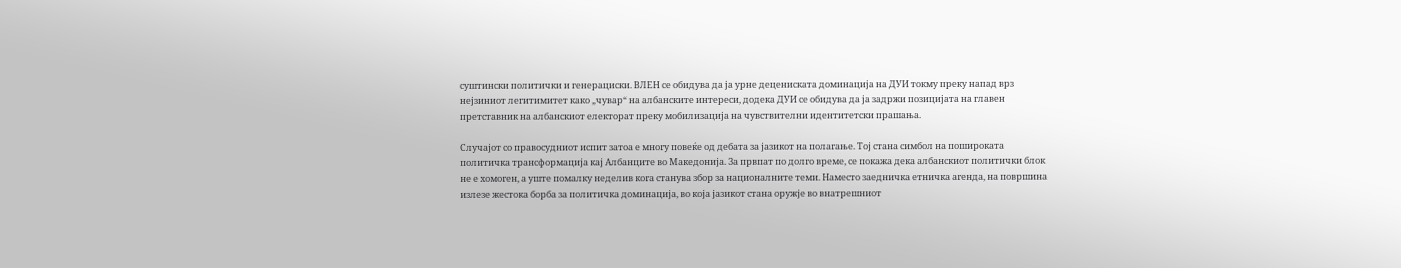суштински политички и генерациски. ВЛЕН се обидува да ја урне децениската доминација на ДУИ токму преку напад врз нејзиниот легитимитет како „чувар“ на албанските интереси, додека ДУИ се обидува да ја задржи позицијата на главен претставник на албанскиот електорат преку мобилизација на чувствителни идентитетски прашања.

Случајот со правосудниот испит затоа е многу повеќе од дебата за јазикот на полагање. Тој стана симбол на пошироката политичка трансформација кај Албанците во Македонија. За првпат по долго време, се покажа дека албанскиот политички блок не е хомоген, а уште помалку неделив кога станува збор за националните теми. Наместо заедничка етничка агенда, на површина излезе жестока борба за политичка доминација, во која јазикот стана оружје во внатрешниот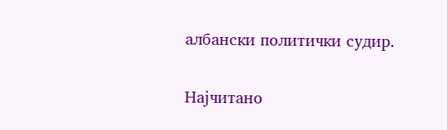албански политички судир.

Најчитано